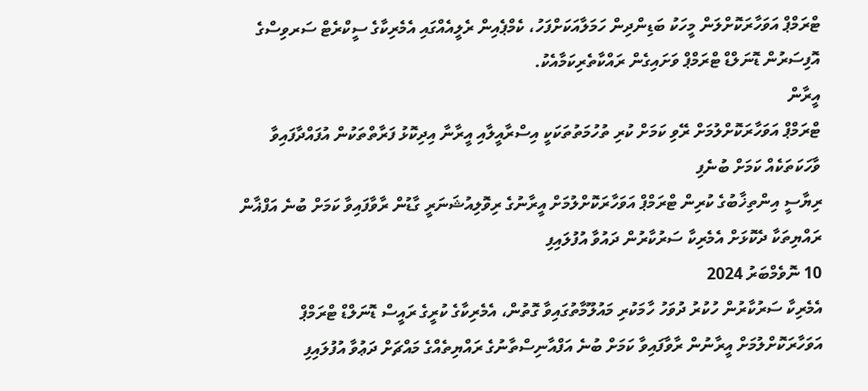ޓްރަމްޕް އަވަހާރަކޮށްލަން މީހަކު ބަޑިންދިން ހަމަލާއަކަށްފަހު، ކެމްޕެއިން ރެލީއެއްގައި އެމެރިކާގެ ސީކްރެޓް ސަރވިސްގެ އޮފިސަރުން ޑޮނަލްޑް ޓްރަމްޕް ވަށައިގެން ރައްކާތެރިކަމާއެކު.
އީރާން
ޓްރަމްޕް އަވަހާރަކޮށްލުމަށް ރޭވި ކަމަށް ކުރި ތުހުމަތުތަކަކީ އިސްރާއީލާއި އީރާނާ އިދިކޮޅު ފަރާތްތަކުން އުފައްދާފައިވާ ވާހަކަތަކެއް ކަމަށް ބުނެފި
ރިޔާސީ އިންތިޚާބުގެ ކުރިން ޓްރަމްޕް އަވަހާރަކޮށްލުމަށް އީރާނުގެ ރިވޮލިއުޝަނަރީ ގާޑުން ރާވާފައިވާ ކަމަށް ބުނެ އަފްޣާން ރައްޔިތަކާ ދެކޮޅަށް އެމެރިކާ ސަރުކާރުން ދައުވާ އުފުލައިފި
10 ނޮވެމްބަރު 2024
އެމެރިކާ ސަރުކާރުން ހުކުރު ދުވަހު ހާމަކުރި މައުލޫމާތުގައިވާ ގޮތުން، އެމެރިކާގެ ކުރީގެ ރައީސް ޑޮނަލްޑް ޓްރަމްޕް އަވަހާރަކޮށްލުމަށް އީރާނުން ރާވާފައިވާ ކަމަށް ބުނެ އަފްއާނިސްތާނުގެ ރައްޔިތެއްގެ މައްޗަށް ދަޢުވާ އުފުލައިފި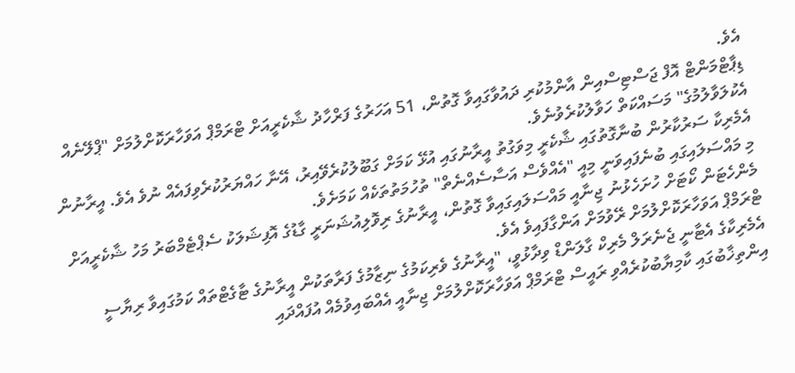އެވެ.
ޑިޕާޓްމަންޓް އޮފް ޖަސްޓިސްއިން އާންމުކުރި ދައުވާގައިވާ ގޮތުން، 51 އަހަރުގެ ފަރްހާދު ޝާކެރީއަށް ޓްރަމްޕް އަވަހާރަކޮށްލުމަށް "ޕްލޭނެއް އެކުލަވާލުމުގެ" މަސައްކަތް ހަވާލުކުރެވުނެވެ.
އެމެރިކާ ސަރުކާރުން ބުނާގޮތުގައި ޝާކެރީ މިވަގުތު އީރާނުގައި އުޅޭ ކަމަށް ގަބޫލުކުރެވޭއިރު، އޭނާ ހައްޔަރުކުރެވިފައެއް ނުވެ އެވެ. އީރާނުން މި މައްސަލައިގައި ބުނެފައިވަނީ މިއީ "އެއްވެސް އަސާސެއްނެތް" ތުހުމަތުތަކެއް ކަމަށެވެ.
މެންހެޓަން ކޯޓަށް ހުށަހެޅުނު ޖިނާއީ މައްސަލައިގައިވާ ގޮތުން، އީރާނުގެ ރިވޮލިއުޝަނަރީ ގާޑުގެ އޮފިޝަލަކު ސެޕްޓެމްބަރު މަހު ޝާކެރީއަށް ޓްރަމްޕް އަވަހާރަކޮށްލުމަށް ރޭވުމަށް އަންގާފައިވެ އެވެ.
އެމެރިކާގެ އެޓާނީ ޖެނެރަލް މެރިކް ގާލަންޑް ވިދާޅުވީ، "އީރާނުގެ ވެރިކަމުގެ ނިޒާމުގެ ފަރާތަކުން އީރާނުގެ ޓާގެޓްތައް ކަމުގައިވާ ރިޔާސީ އިންތިޚާބުގައި ކާމިޔާބުކުރެއްވި ރައީސް ޓްރަމްޕް އަވަހާރަކޮށްލުމަށް ޖިނާއީ އެއްބައިވުމެއް އުފައްދައި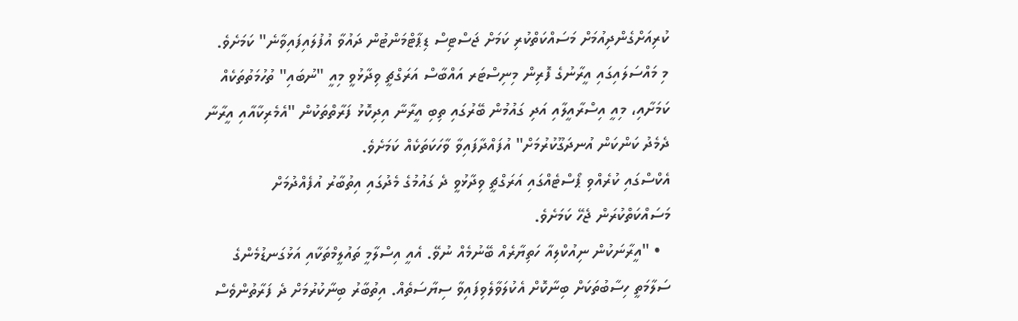ކުރިއަށްގެންދިއުމަށް މަސައްކަތްކުރި ކަމަށް ޖަސްޓިސް ޑިޕާޓްމަންޓުން ދައުވާ އުފުލައިފައިވާނެ" ކަމަށެވެ.
މި މައްސަލައިގައި އީރާނުގެ ފޮރިން މިނިސްޓަރ އައްބާސް އަރަގްޗީ ވިދާޅުވީ މިއީ "ނުބައި" ތުހުމަތުތަކެއް ކަމަށާއި، މިއީ އިސްރާއީލާއި އަދި ގައުމުން ބޭރުގައި ތިބި އީރާނާ އިދިކޮޅު ފަރާތްތަކުން "އެމެރިކާއާއި އީރާނާ ދެމެދު ކަންކަން އުނދަގޫކުރުމަށް" އުފައްދާފައިވާ ވާހަކަތަކެއް ކަމަށެވެ.
އެކްސްގައި ކުރެއްވި ޕޯސްޓެއްގައި އަރަގްޗީ ވިދާޅުވީ ދެ ގައުމުގެ މެދުގައި އިތުބާރު އުފެއްދުމަށް މަސައްކަތްކުރަން ޖެހޭ ކަމަށެވެ.
  • "އީރާނަކުން ނިއުކްލިއާ ހަތިޔާރެއް ބޭނުމެއް ނުވޭ. އެއީ އިސްލާމީ ތައުލީމްތަކާއި އަޅުގަނޑުމެންގެ ސަލާމަތީ ހިސާބުތަކަށް ބިނާކޮށް އެކުލަވާލެވިފައިވާ ސިޔާސަތެއް. އިތުބާރު ބިނާކުރުމަށް ދެ ފަރާތުންވެސް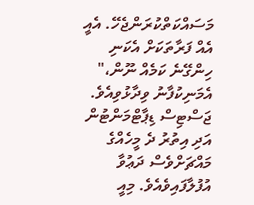މަސައްކަތްކުރަންޖެހޭ. އެއީ އެއް ފަރާތަކަށް އެކަނި ހިންގޭނެ ކަމެއް ނޫން،" އެމަނިކުފާނު ވިދާޅުވިއެވެ.
ޖަސްޓިސް ޑިޕާޓްމަންޓުން އަދި އިތުރު ދެ މީހެއްގެ މައްޗަށްވެސް ދަޢުވާ އުފުލާފައިވެއެވެ. މިއީ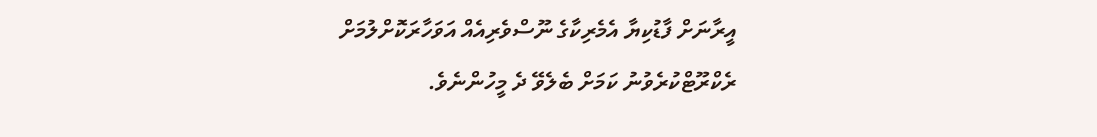އީރާނަށް ފާޑުކިޔާ އެމެރިކާގެ ނޫސްވެރިއެއް އަވަހާރަކޮށްލުމަށް ރެކްރޫޓްކުރެވުނު ކަމަށް ބެލެވޭ ދެ މީހުންނެވެ.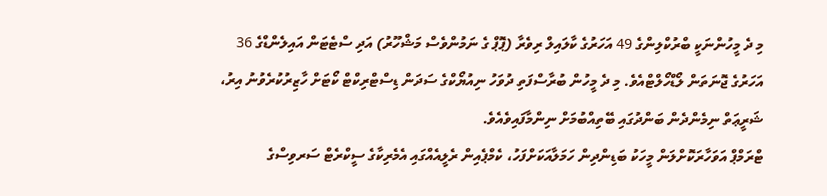މި ދެ މީހުންނަކީ ބްރުކްލިންގެ 49 އަހަރުގެ ކާލައިލް ރިވެރާ (ޕޮޕް ގެ ނަމުންވެސް މަޝްހޫރު) އަދި ސްޓެޓަން އައިލެންޑްގެ 36 އަހަރުގެ ޖޮނަތަން ލޯޑްހޯލްޓްއެވެ. މި ދެ މީހުން ބުރާސްފަތި ދުވަހު ނިއުޔޯކްގެ ސަދަން ޑިސްޓްރިކްޓް ކޯޓަށް ހާޒިރުކުރެވުނު އިރު، ޝަރީޢަތް ނިމެންދެން ބަންދުގައި ބޭތިއްބުމަށް ނިންމާފައިވެއެވެ.
ޓްރަމްޕް އަވަހާރަކޮށްލަން މީހަކު ބަޑިންދިން ހަމަލާއަކަށްފަހު، ކެމްޕެއިން ރެލީއެއްގައި އެމެރިކާގެ ސީކްރެޓް ސަރވިސްގެ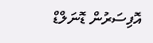އޮފިސަރުން ޑޮނަލްޑް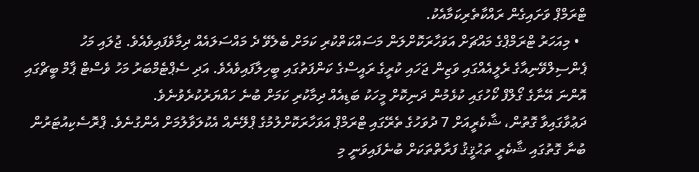ޓްރަމްޕް ވަށައިގެން ރައްކާތެރިކަމާއެކު.
  • މިއަހަރު ޓްރަމްޕްގެ މައްޗަށް އަވަހާރަކޮށްލަން މަސައްކަތްކުރި ކަމަށް ބެލެވޭ ދެ މައްސަލައެއް ދިމާވެފައިވެއެވެ. ޖުލައި މަހު ޕެންސިލްވޭނިއާގެ ރެލީއެއްގައި ވަޒިން ޖަހައި ކުރީގެ ރައީސްގެ ކަންފަތުގައި ބީހިލާފައިވެއެވެ. އަދި ސެޕްޓެމްބަރު މަހު ވެސްޓް ޕާމް ބީޗްގައި އޮންނަ އޭނާގެ ގޯލްފް ކޯހުގައި ކުޅެމުން ދަނިކޮށް މީހަކު ބަޑިއެއް ދިމާކުރި ކަމަށް ބުނެ ހައްޔަރުކުރެވުނެވެ.
ދަޢުވާގައިވާ ގޮތުން، ޝާކެރީއަށް 7 ދުވަހުގެ ތެރޭގައި ޓްރަމްޕް އަވަހާރަކޮށްލުމުގެ ޕްލޭނެއް އެކުލަވާލުމަށް އެންގުނެވެ. ޕްރޮސެކިއުޓަރުން ބުނާ ގޮތުގައި ޝާކެރީ ތަޙުޤީޤު ފަރާތްތަކަށް ބުނެފައިވަނީ މި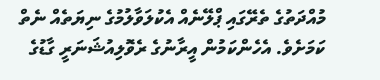މުއްދަތުގެ ތެރޭގައި ޕްލޭނެއް އެކުލަވާލުމުގެ ނިޔަތެއް ނެތް ކަމަށެވެ. އެހެންކަމުން އީރާނުގެ ރެވޮލިއުޝަނަރީ ގާޑުގެ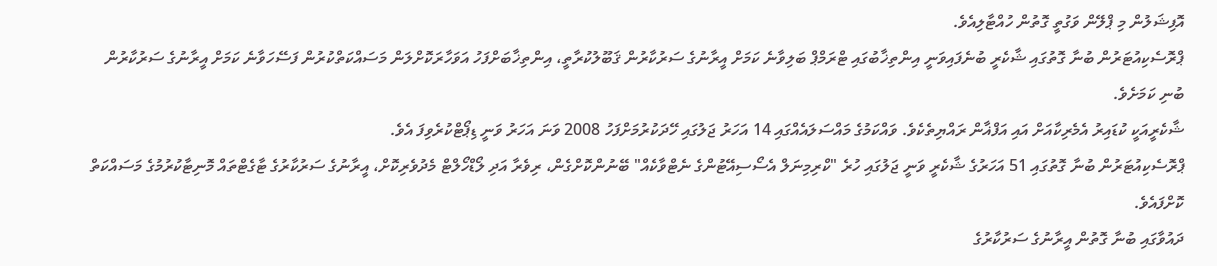އޮފިޝަލުން މި ޕްލޭން ވަގުތީ ގޮތުން ހުއްޓާލިއެވެ.
ޕްރޮސެކިއުޓަރުން ބުނާ ގޮތުގައި ޝާކެރީ ބުނެފައިވަނީ އިންތިޚާބުގައި ޓްރަމްޕް ބަލިވާނެ ކަމަށް އީރާނުގެ ސަރުކާރުން ޤަބޫލުކުރާތީ، އިންތިޚާބަށްފަހު އަވަހާރަކޮށްލަން މަސައްކަތްކުރުން ފަސޭހަވާނެ ކަމަށް އީރާނުގެ ސަރުކާރުން ބުނި ކަމަށެވެ.
ޝާކެރީއަކީ ކުޑައިރު އެމެރިކާއަށް އައި އަފްޣާން ރައްޔިތެކެވެ. ވައްކަމުގެ މައްސަލައެއްގައި 14 އަހަރު ޖަލުގައި ހޭދަކުރުމަށްފަހު 2008 ވަނަ އަހަރު ވަނީ ޑިޕޯޓްކުރެވިފަ އެވެ.
ޕްރޮސެކިއުޓަރުން ބުނާ ގޮތުގައި 51 އަހަރުގެ ޝާކެރީ ވަނީ ޖަލުގައި ހުރެ "ކްރިމިނަލް އެސޯސިއޭޓުންގެ ނެޓްވާކެއް" ބޭނުންކޮށްގެން، ރިވެރާ އަދި ލޯޑްހޯލްޓް މެދުވެރިކޮށް، އީރާނުގެ ސަރުކާރުގެ ޓާގެޓްތައް މޮނިޓާކުރުމުގެ މަސައްކަތް ކޮށްފައެވެ.
ދައުވާގައި ބުނާ ގޮތުން އީރާނުގެ ސަރުކާރުގެ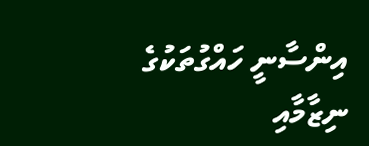އިންސާނީ ހައްގުތަކުގެ ނިޒާމާއި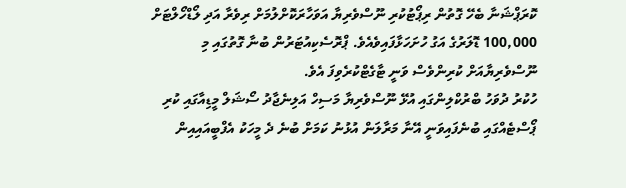ކޮރަޕްޝަނާ ބެހޭ ގޮތުން ރިޕޯޓުކުރި ނޫސްވެރިޔާ އަވަހާރަކޮށްލުމަށް ރިވެރާ އަދި ލޯޑްހޯލްޓަށް 100,000 ޑޮލަރުގެ އަގު ހުށަހަޅާފައިވެއެވެ. ޕްރޮސެކިއުޓަރުން ބުނާ ގޮތުގައި މި ނޫސްވެރިޔާއަށް ކުރިންވެސް ވަނީ ޓާގެޓްކުރެވިފަ އެވެ.
ހުކުރު ދުވަހު ބްރުކްލިންގައި އުޅޭ ނޫސްވެރިޔާ މަސިހް އަލިނެޖާދު ސޯޝަލް މީޑިއާގައި ކުރި ޕޯސްޓެއްގައި ބުނެފައިވަނީ އޭނާ މަރާލަން އުޅުނު ކަމަށް ބުނެ ދެ މީހަކު އެފްބީއައިއިން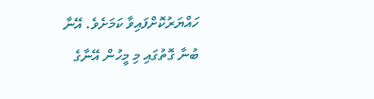ހައްޔަރުކޮށްފައިވާ ކަމަށެވެ. އޭނާ ބުނާ ގޮތުގައި މި މީހުން އޭނާގެ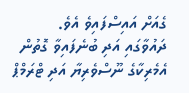ގެއަށް އައިސްފައިވެ އެވެ.
ދައުވާގައި އަދި ބުނެފައިވާ ގޮތުން އެމެރިކާގެ ނޫސްވެރިޔާ އަދި ޓްރަމްޕް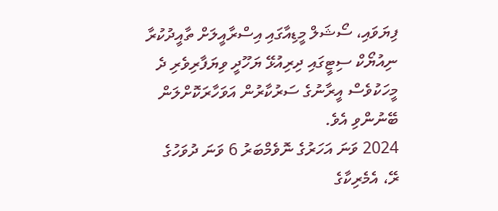ފިޔަވައި، ސޯޝަލް މީޑިއާގައި އިސްރާއީލަށް ތާއީދުކުރާ ނިއުޔޯކް ސިޓީގައި ދިރިއުޅޭ ޔަހޫދީ ވިޔަފާރިވެރި ދެ މީހަކުވެސް އީރާނުގެ ސަރުކާރުން އަވަހާރަކޮށްލަން ބޭނުންވި އެވެ.
2024 ވަނަ އަހަރުގެ ނޮވެމްބަރު 6 ވަނަ ދުވަހުގެ ރޭ، އެމެރިކާގެ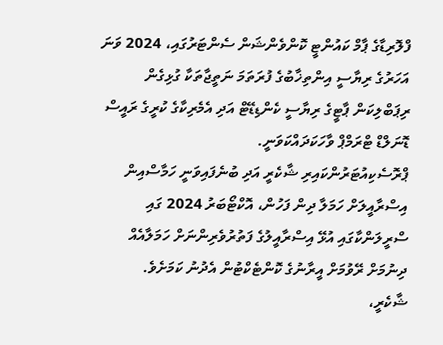ފްލޮރިޑާގެ ޕާމް ކައުންޓީ ކޮންވެންޝަން ސެންޓަރުގައި، 2024 ވަނަ އަހަރުގެ ރިޔާސީ އިންތިޚާބުގެ ފުރަތަމަ ނަތީޖާތަކާ ގުޅިގެން ރިޕަބްލިކަން ޕާޓީގެ ރިޔާސީ ކެންޑިޑޭޓް އަދި އެމެރިކާގެ ކުރީގެ ރައީސް ޑޮނަލްޑް ޓްރަމްޕް ވާހަކަދައްކަވަނީ.
ޕްރޮސެކިއުޓަރުންކައިރި ޝާކެރީ އަދި ބުނެފައިވަނީ ހަމާސްއިން އިސްރާއީލަށް ހަމަލާ ދިން ފަހުން، އޮކްޓޯބަރު 2024 ގައި ސްރީލަންކާގައި އުޅޭ އިސްރާއީލުގެ ފަތުރުވެރިންނަށް ހަމަލާއެއް ދިނުމަށް ރޭވުމަށް އީރާނުގެ ކޮންޓެކްޓުން އެދުނު ކަމަށެވެ.
ޝާކެރީ،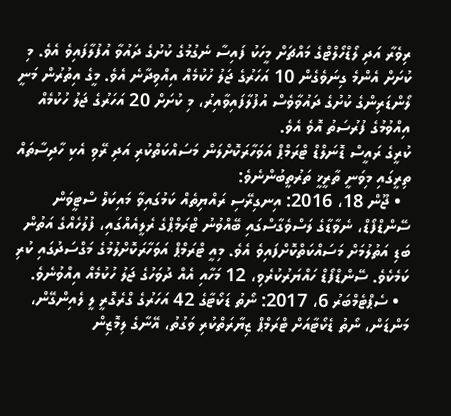ރިވެރާ އަދި ލޯޑްހޯލްޓްގެ މައްޗަށް މީހަކު ފައިސާ ނެގުމުގެ ކުށުގެ ދައުވާ އުފުލާފައިވެ އެވެ. މި ކުށަށް އެންމެ ގިނަވެގެން 10 އަހަރުގެ ޖަލު ހުކުމެއް އިއްވިދާނެ އެވެ. މީގެ އިތުރުން މަނީ ލޯންޑަރިންގެ ކުށުގެ ދައުވާވެސް އުފުލާފައިވާއިރު، މި ކުށަށް 20 އަހަރުގެ ޖަލު ހުކުމެއް އިއްވުމުގެ ފުރުސަތު އޮވެ އެވެ.
ކުރީގެ ރައީސް ޑޮނަލްޑް ޓްރަމްޕް އަވަހާރަކޮށްލަން މަސައްކަތްކުރި އަދި ރޭވި އެކި ހާދިސާތައް ތިރީގައި މިވަނީ ތާރީޚީ ތަރުތީބުންނެވެ:
  • ޖޫން 18، 2016: އިނގިރޭސި ރައްޔިތެއް ކަމުގައިވާ މައިކަލް ސްޓީވަން ސޭންޑްފޯޑް، ނެވާޑާގެ ލަސްވެގާސްގައި ބޭއްވުނު ޓްރަމްޕްގެ ރެލީއެއްގައި، ފުލުހެއްގެ އަތުން ބަޑި އަތުލުމަށް މަސައްކަތްކޮށްފައިވެ އެވެ. މިއީ ޓްރަމްޕް އަވަހާރަކޮށްލުމުގެ މަގްސަދުގައި ކުރި ކަމެކެވެ. ސޭންޑްފޯޑް ހައްޔަރުކުރެވި، 12 މަހާއި އެއް ދުވަހުގެ ޖަލު ހުކުމެއް އިއްވުނެވެ.
  • ސެޕްޓެމްބަރު 6، 2017: ނޯތު ޑަކޯޓާގެ 42 އަހަރުގެ ގްރެގޮރީ ލީ ލެއިންގޭން، މަންޑަން، ނޯތު ޑެކޯޓާއަށް ޓްރަމްޕް ޒިޔާރަތްކުރި ވަގުތު، އޭނާގެ ލިމޮޒިން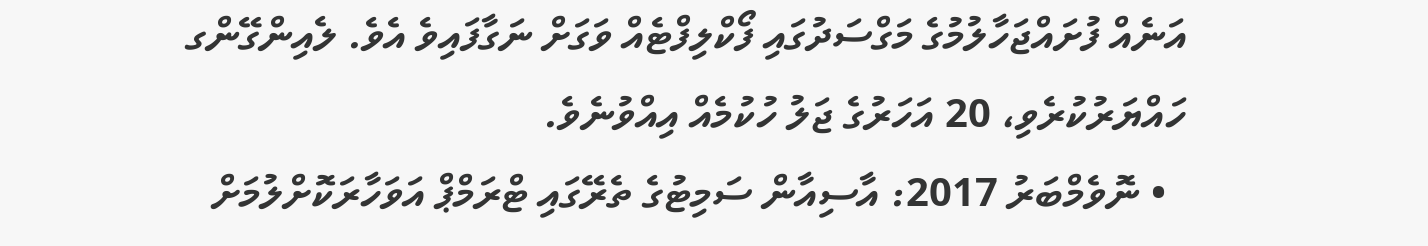އަނެއް ފުށައްޖަހާލުމުގެ މަގްސަދުގައި ފޯކްލިފްޓެއް ވަގަށް ނަގާފައިވެ އެވެ. ލެއިންގޭންގ ހައްޔަރުކުރެވި، 20 އަހަރުގެ ޖަލު ހުކުމެއް އިއްވުނެވެ.
  • ނޮވެމްބަރު 2017: އާސިއާން ސަމިޓުގެ ތެރޭގައި ޓްރަމްޕް އަވަހާރަކޮށްލުމަށް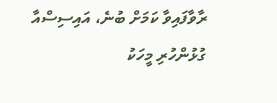ރާވާފައިވާ ކަމަށް ބުނެ، އައިސިސްއާ ގުޅުންހުރި މީހަކު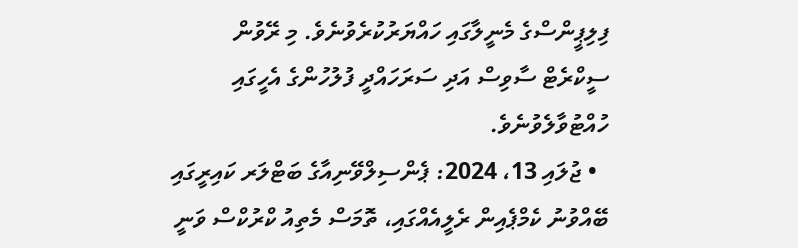ފިލިޕީންސްގެ މެނީލާގައި ހައްޔަރުކުރެވުނެވެ. މި ރޭވުން ސީކްރެޓް ސާވިސް އަދި ސަރަހައްދީ ފުލުހުންގެ އެހީގައި ހުއްޓުވާލެވުނެވެ.
  • ޖުލައި 13، 2024: ޕެންސިލްވޭނިއާގެ ބަޓްލަރ ކައިރީގައި ބޭއްވުނު ކެމްޕެއިން ރެލީއެއްގައި، ތޮމަސް މެތިއު ކްރުކްސް ވަނީ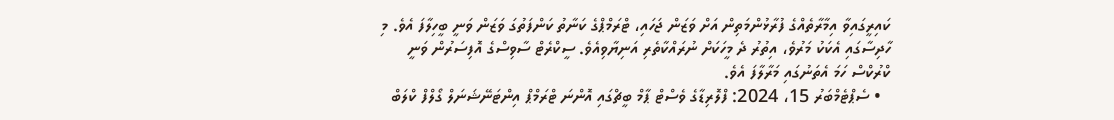ކައިރީގައިވާ އިމާރާތެއްގެ ފުރާޅުންމަތިން އަށް ވަޒަން ޖަހައި، ޓްރަމްޕްގެ ކަނާތު ކަންފަތުގަ ވަޒަން ވަނީ ބީހިލާފަ އެވެ. މި ހާދިސާގައި އެކަކު މަރުވެ، އިތުރު ދެ މީހަކަށް ނުރައްކާތެރި އަނިޔާވިއެވެ. ސީކްރެޓް ސާވިސްގެ އޮފިސަރުން ވަނީ ކްރުކްސް ހަމަ އެތަނުގައި މަރާލާފަ އެވެ.
  • ސެޕްޓެމްބަރު 15، 2024: ފްލޮރިޑާގެ ވެސްޓް ޕާމް ބީޗްގައި އޮންނަ ޓްރަމްޕް އިންޓަނޭޝަނަލް ގޯލްފް ކްލަބް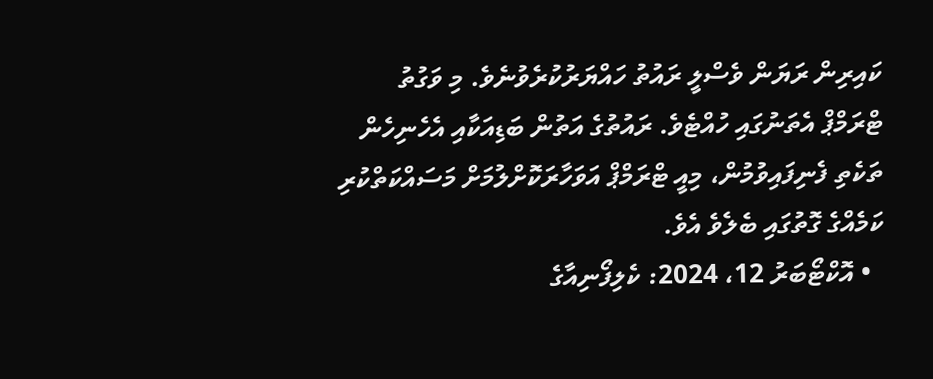ކައިރިން ރަޔަން ވެސްލީ ރައުތު ހައްޔަރުކުރެވުނެވެ. މި ވަގުތު ޓްރަމްޕް އެތަނުގައި ހުއްޓެވެ. ރައުތުގެ އަތުން ބަޑިއަކާއި އެހެނިހެން ތަކެތި ފެނިފައިވުމުން، މިއީ ޓްރަމްޕް އަވަހާރަކޮށްލުމަށް މަސައްކަތްކުރި ކަމެއްގެ ގޮތުގައި ބެލެވެ އެވެ.
  • އޮކްޓޯބަރު 12، 2024: ކެލިފޯނިއާގެ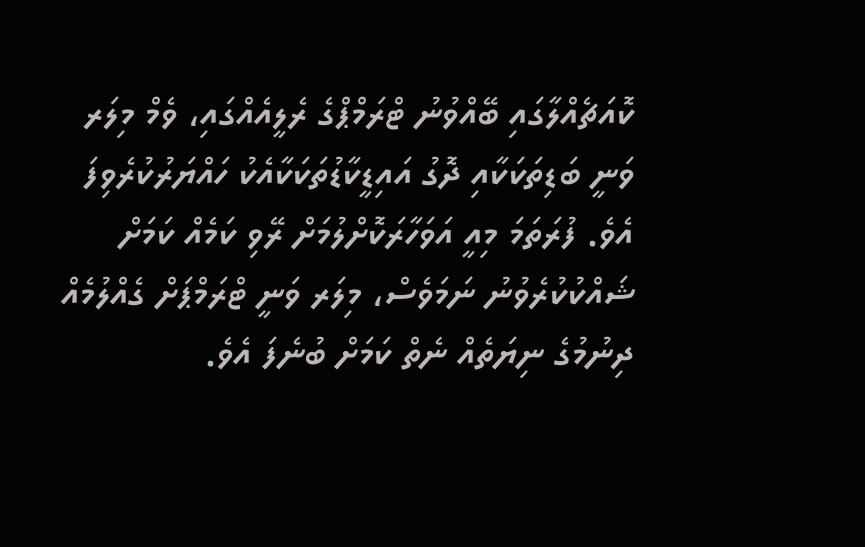ކޮއަޗެއްލާގައި ބޭއްވުނު ޓްރަމްޕްގެ ރެލީއެއްގައި، ވެމް މިލަރ ވަނީ ބަޑިތަކަކާއި ދޮގު އައިޑީކާޑުތަކަކާއެކު ހައްޔަރުކުރެވިފަ އެވެ. ފުރަތަމަ މިއީ އަވަހާރަކޮށްލުމަށް ރޭވި ކަމެއް ކަމަށް ޝައްކުކުރެވުނު ނަމަވެސް، މިލަރ ވަނީ ޓްރަމްޕަށް ގެއްލުމެއް ދިނުމުގެ ނިޔަތެއް ނެތް ކަމަށް ބުނެފަ އެވެ.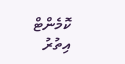ކޮމެންޓް
އިތުރު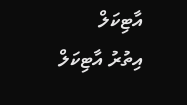އާޓިކަލް
އިތުރު އާޓިކަލް